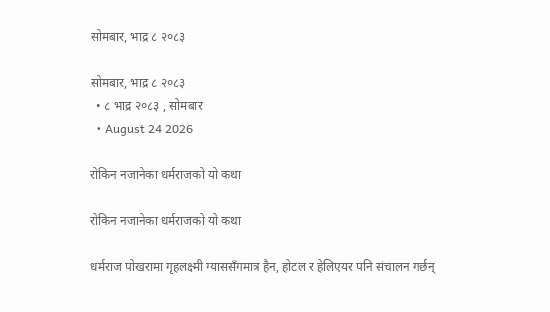सोमबार, भाद्र ८ २०८३

सोमबार, भाद्र ८ २०८३
  • ८ भाद्र २०८३ , सोमबार
  • August 24 2026

रोकिन नजानेका धर्मराजको यो कथा

रोकिन नजानेका धर्मराजको यो कथा

धर्मराज पोखरामा गृहलक्ष्मी ग्याससँगमात्र हैन, होटल र हेलिएयर पनि संचालन गर्छन्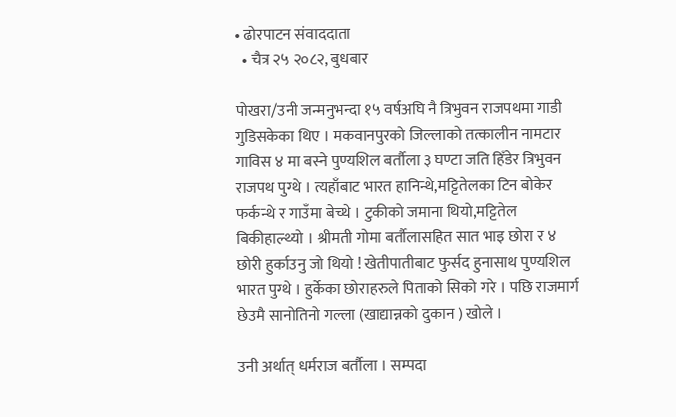• ढोरपाटन संवाददाता
  • चैत्र २५ २०८२, बुधबार

पोखरा/उनी जन्मनुभन्दा १५ वर्षअघि नै त्रिभुवन राजपथमा गाडी गुडिसकेका थिए । मकवानपुरको जिल्लाको तत्कालीन नामटार गाविस ४ मा बस्ने पुण्यशिल बर्तौला ३ घण्टा जति हिँडेर त्रिभुवन राजपथ पुग्थे । त्यहाँबाट भारत हानिन्थे,मट्टितेलका टिन बोकेर फर्कन्थे र गाउँमा बेच्थे । टुकीको जमाना थियो,मट्टितेल बिकीहाल्थ्यो । श्रीमती गोमा बर्तौलासहित सात भाइ छोरा र ४ छोरी हुर्काउनु जो थियो ! खेतीपातीबाट फुर्सद हुनासाथ पुण्यशिल भारत पुग्थे । हुर्केका छोराहरुले पिताको सिको गरे । पछि राजमार्ग छेउमै सानोतिनो गल्ला (खाद्यान्नको दुकान ) खोले ।

उनी अर्थात् धर्मराज बर्तौला । सम्पदा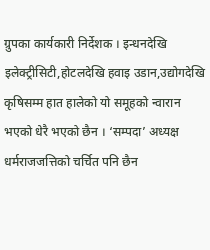ग्रुपका कार्यकारी निर्देशक । इन्धनदेखि इलेक्ट्रीसिटी,होटलदेखि हवाइ उडान,उद्योगदेखि कृषिसम्म हात हालेको यो समूहको न्वारान भएको धेरै भएको छैन । ‘सम्पदा’ अध्यक्ष धर्मराजजत्तिको चर्चित पनि छैन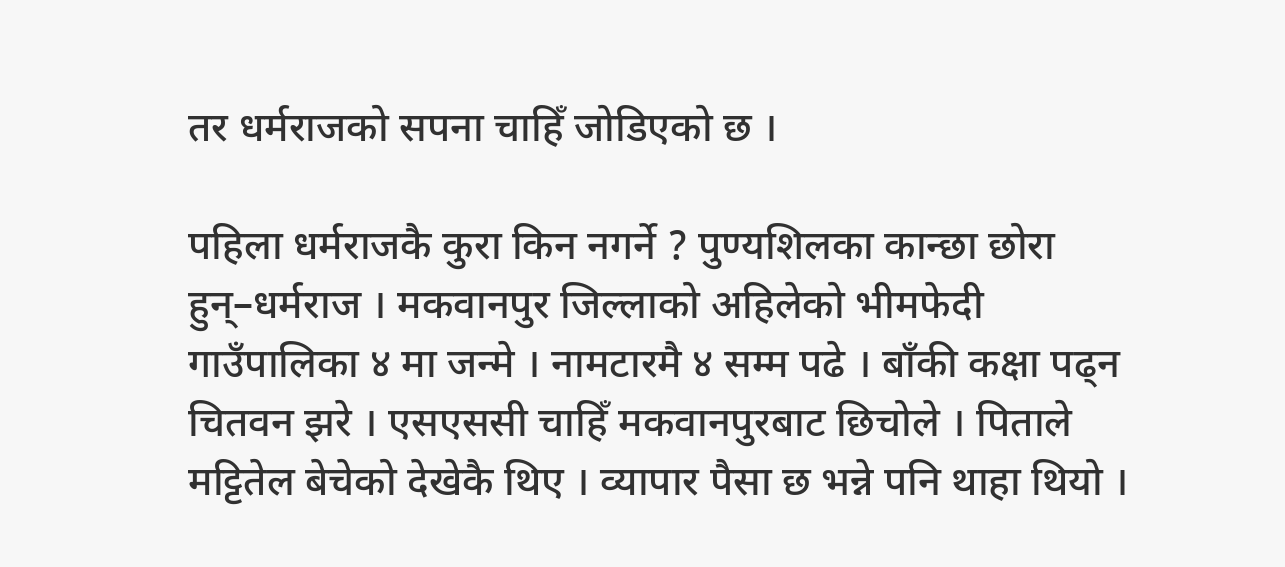तर धर्मराजको सपना चाहिँ जोडिएको छ ।

पहिला धर्मराजकै कुरा किन नगर्ने ? पुण्यशिलका कान्छा छोरा हुन्–धर्मराज । मकवानपुर जिल्लाको अहिलेको भीमफेदी गाउँपालिका ४ मा जन्मे । नामटारमै ४ सम्म पढे । बाँकी कक्षा पढ्न चितवन झरे । एसएससी चाहिँ मकवानपुरबाट छिचोले । पिताले मट्टितेल बेचेको देखेकै थिए । व्यापार पैसा छ भन्ने पनि थाहा थियो ।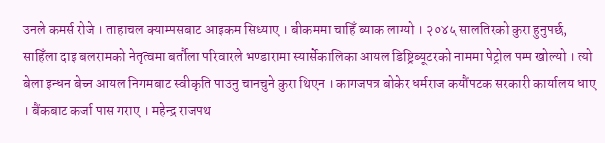उनले कमर्स रोजे । ताहाचल क्याम्पसबाट आइकम सिध्याए । बीकममा चाहिँ ब्याक लाग्यो । २०४५ सालतिरको कुरा हुनुपर्छ, साहिँला दाइ बलरामको नेतृत्वमा बर्तौला परिवारले भण्डारामा स्यार्सेकालिका आयल डिष्ट्रिब्यूटरको नाममा पेट्रोल पम्प खोल्यो । त्यो बेला इन्धन बेच्न आयल निगमबाट स्वीकृति पाउनु चानचुने कुरा थिएन । कागजपत्र बोकेर धर्मराज कयौंपटक सरकारी कार्यालय धाए । बैंकबाट कर्जा पास गराए । महेन्द्र राजपथ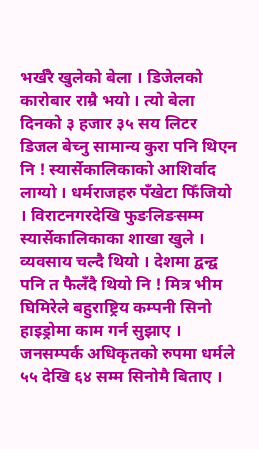भर्खरै खुलेको बेला । डिजेलको कारोबार राम्रै भयो । त्यो बेला दिनको ३ हजार ३५ सय लिटर डिजल बेच्नु सामान्य कुरा पनि थिएन नि ! स्यार्सेकालिकाको आशिर्वाद लाग्यो । धर्मराजहरु पँखेटा फिँजियो । विराटनगरदेखि फुङलिङसम्म स्यार्सेकालिकाका शाखा खुले । व्यवसाय चल्दै थियो । देशमा द्वन्द्व पनि त फैलँदै थियो नि ! मित्र भीम घिमिरेले बहुराष्ट्रिय कम्पनी सिनो हाइड्रोमा काम गर्न सुझाए । जनसम्पर्क अधिकृतको रुपमा धर्मले ५५ देखि ६४ सम्म सिनोमै बिताए ।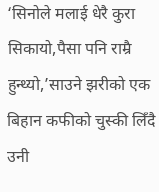‘सिनोले मलाई धेरै कुरा सिकायो,पैसा पनि राम्रै हुन्थ्यो,’साउने झरीको एक बिहान कफीको चुस्की लिँदै उनी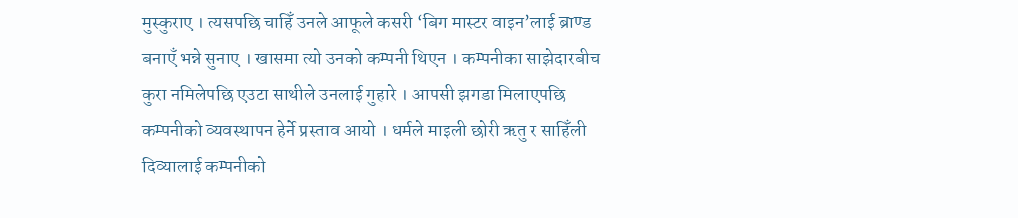मुस्कुराए । त्यसपछि चाहिँ उनले आफूले कसरी ‘बिग मास्टर वाइन’लाई ब्राण्ड बनाएँ भन्ने सुनाए । खासमा त्यो उनको कम्पनी थिएन । कम्पनीका साझेदारबीच कुरा नमिलेपछि एउटा साथीले उनलाई गुहारे । आपसी झगडा मिलाएपछि कम्पनीको व्यवस्थापन हेर्ने प्रस्ताव आयो । धर्मले माइली छोरी ऋतु र साहिँली दिव्यालाई कम्पनीको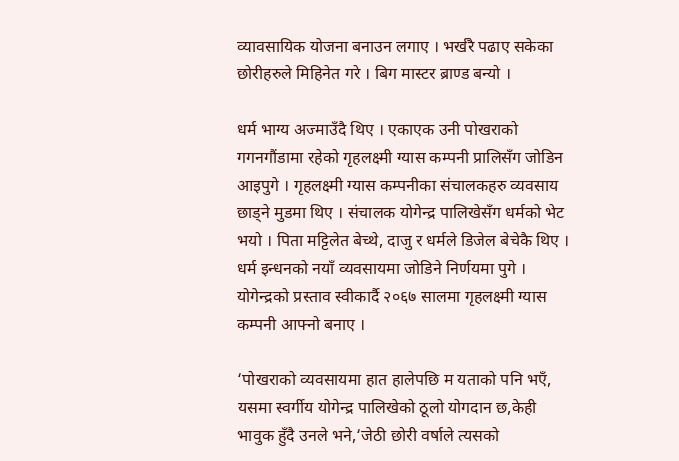व्यावसायिक योजना बनाउन लगाए । भर्खरै पढाए सकेका छोरीहरुले मिहिनेत गरे । बिग मास्टर ब्राण्ड बन्यो ।

धर्म भाग्य अज्माउँदै थिए । एकाएक उनी पोखराको गगनगौंडामा रहेको गृहलक्ष्मी ग्यास कम्पनी प्रालिसँग जोडिन आइपुगे । गृहलक्ष्मी ग्यास कम्पनीका संचालकहरु व्यवसाय छाड्ने मुडमा थिए । संचालक योगेन्द्र पालिखेसँग धर्मको भेट भयो । पिता मट्टिलेत बेच्थे, दाजु र धर्मले डिजेल बेचेकै थिए । धर्म इन्धनको नयाँ व्यवसायमा जोडिने निर्णयमा पुगे । योगेन्द्रको प्रस्ताव स्वीकार्दै २०६७ सालमा गृहलक्ष्मी ग्यास कम्पनी आफ्नो बनाए ।

‘पोखराको व्यवसायमा हात हालेपछि म यताको पनि भएँ, यसमा स्वर्गीय योगेन्द्र पालिखेको ठूलो योगदान छ,केही भावुक हुँदै उनले भने,‘जेठी छोरी वर्षाले त्यसको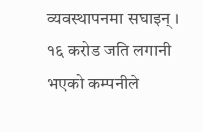व्यवस्थापनमा सघाइन् । १६ करोड जति लगानी भएको कम्पनीले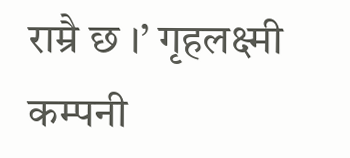राम्रै छ ।’ गृहलक्ष्मी कम्पनी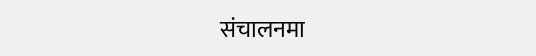संचालनमा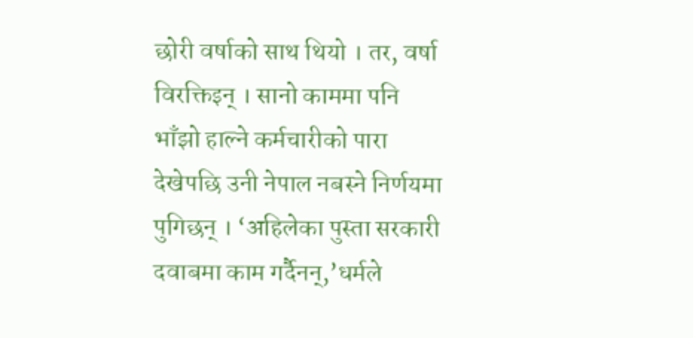छोरी वर्षाको साथ थियो । तर, वर्षा विरक्तिइन् । सानो काममा पनि भाँझो हाल्ने कर्मचारीको पारा देखेपछि उनी नेपाल नबस्ने निर्णयमा पुगिछन् । ‘अहिलेका पुस्ता सरकारी दवाबमा काम गर्दैनन्,’धर्मले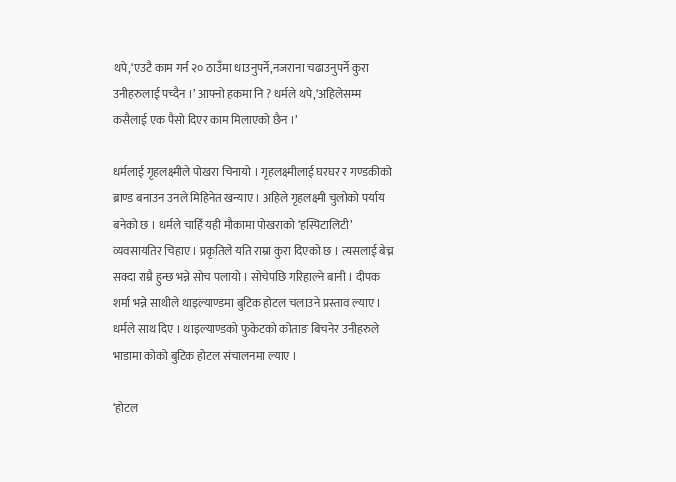थपे,‘एउटै काम गर्न २० ठाउँमा धाउनुपर्ने,नजराना चढाउनुपर्ने कुरा उनीहरुलाई पच्दैन ।’ आफ्नो हकमा नि ? धर्मले थपे,‘अहिलेसम्म कसैलाई एक पैसो दिएर काम मिलाएको छैन ।’

धर्मलाई गृहलक्ष्मीले पोखरा चिनायो । गृहलक्ष्मीलाई घरघर र गण्डकीको ब्राण्ड बनाउन उनले मिहिनेत खन्याए । अहिले गृहलक्ष्मी चुलोको पर्याय बनेको छ । धर्मले चाहिँ यही मौकामा पोखराको ‘हस्पिटालिटी’ व्यवसायतिर चिहाए । प्रकृतिले यति राम्रा कुरा दिएको छ । त्यसलाई बेच्न सक्दा राम्रै हुन्छ भन्ने सोच पलायो । सोचेपछि गरिहाल्ने बानी । दीपक शर्मा भन्ने साथीले थाइल्याण्डमा बुटिक होटल चलाउने प्रस्ताव ल्याए । धर्मले साथ दिए । थाइल्याण्डको फुकेटको कोताङ बिचनेर उनीहरुले भाडामा कोको बुटिक होटल संचालनमा ल्याए ।

‘होटल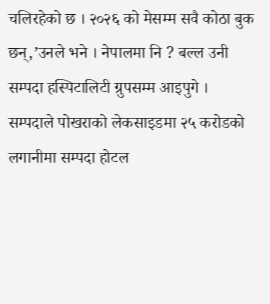चलिरहेको छ । २०२६ को मेसम्म सवै कोठा बुक छन्,’उनले भने । नेपालमा नि ? बल्ल उनी सम्पदा हस्पिटालिटी ग्रुपसम्म आइपुगे । सम्पदाले पोखराको लेकसाइडमा २५ करोडको लगानीमा सम्पदा होटल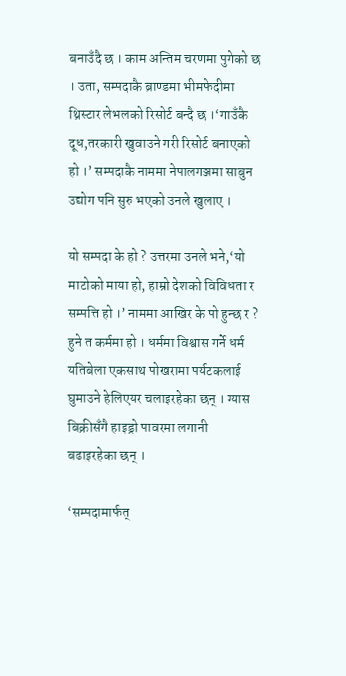बनाउँदै छ । काम अन्तिम चरणमा पुगेको छ । उता, सम्पदाकै ब्राण्डमा भीमफेदीमा थ्रिस्टार लेभलको रिसोर्ट बन्दै छ ।‘गाउँकै दूध,तरकारी खुवाउने गरी रिसोर्ट बनाएको हो ।’ सम्पदाकै नाममा नेपालगञ्जमा साबुन उद्योग पनि सुरु भएको उनले खुलाए ।

यो सम्पदा के हो ? उत्तरमा उनले भने,‘यो माटोको माया हो, हाम्रो देशको विविधता र सम्पत्ति हो ।’ नाममा आखिर के पो हुन्छ र ? हुने त कर्ममा हो । धर्ममा विश्वास गर्ने धर्म यतिबेला एकसाथ पोखरामा पर्यटकलाई घुमाउने हेलिएयर चलाइरहेका छन् । ग्यास बिक्रीसँगै हाइड्रो पावरमा लगानी बढाइरहेका छन् ।

‘सम्पदामार्फत्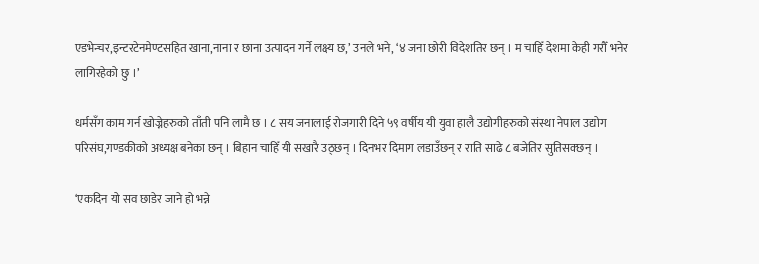एडभेन्चर,इन्टरटेनमेण्टसहित खाना,नाना र छाना उत्पादन गर्ने लक्ष्य छ,’ उनले भने, ‘४ जना छोरी विदेशतिर छन् । म चाहिँ देशमा केही गरौँ भनेर लागिरहेको छु ।’

धर्मसँग काम गर्न खोज्नेहरुको ताँती पनि लामै छ । ८ सय जनालाई रोजगारी दिने ५९ वर्षीय यी युवा हालै उद्योगीहरुको संस्था नेपाल उद्योग परिसंघ,गण्डकीको अध्यक्ष बनेका छन् । बिहान चाहिँ यी सखारै उठ्छन् । दिनभर दिमाग लडाउँछन् र राति साढे ८ बजेतिर सुतिसक्छन् ।

‘एकदिन यो सव छाडेर जाने हो भन्ने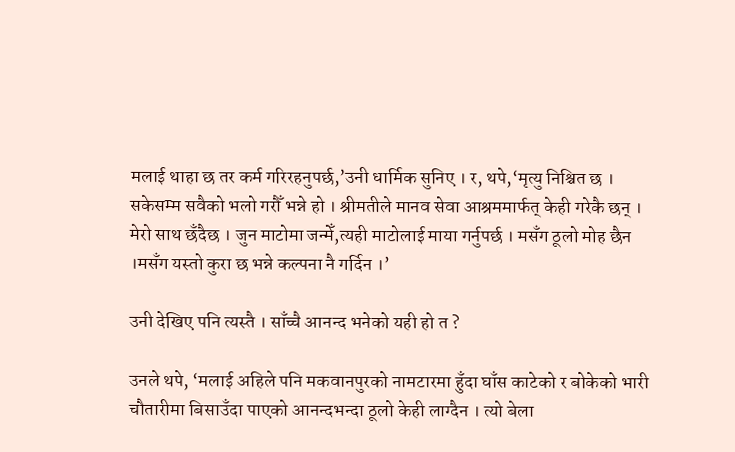मलाई थाहा छ तर कर्म गरिरहनुपर्छ,’उनी धार्मिक सुनिए । र, थपे,‘मृत्यु निश्चित छ । सकेसम्म सवैको भलो गरौँ भन्ने हो । श्रीमतीले मानव सेवा आश्रममार्फत् केही गरेकै छन् । मेरो साथ छँदैछ । जुन माटोमा जन्मेँ,त्यही माटोलाई माया गर्नुपर्छ । मसँग ठूलो मोह छैन ।मसँग यस्तो कुरा छ भन्ने कल्पना नै गर्दिन ।’

उनी देखिए पनि त्यस्तै । साँच्चै आनन्द भनेको यही हो त ?

उनले थपे, ‘मलाई अहिले पनि मकवानपुरको नामटारमा हुँदा घाँस काटेको र बोकेको भारी चौतारीमा बिसाउँदा पाएको आनन्दभन्दा ठूलो केही लाग्दैन । त्यो बेला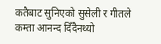कतैबाट सुनिएको सुसेली र गीतले कम्ता आनन्द दिँदैनथ्यो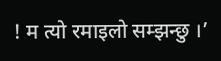! म त्यो रमाइलो सम्झन्छु ।’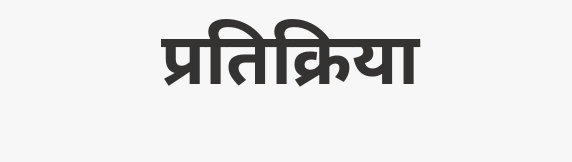प्रतिक्रिया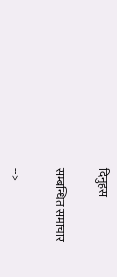दिनुहस

सम्बन्धित समाचार

-->